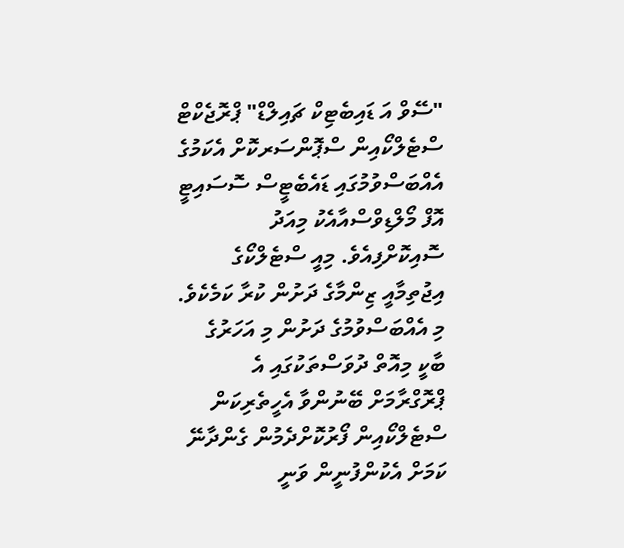"ސޭވް އަ ޑައިބެޓިކް ޗައިލްޑް" ޕްރޮޖެކްޓް ސްޓެލްކޯއިން ސްޕޮންސަރކޮށް އެކަމުގެ އެއްބަސްވުމުގައި ޑައެބެޓީސް ސޮސައިޓީ އޮފް މޯލްޑިވްސްއާއެކު މިއަދު ސޮއިކޮށްފިއެވެ. މިއީ ސްޓެލްކޯގެ އިޖުތިމާއީ ޒިންމާގެ ދަށުން ކުރާ ކަމެކެވެ.
މި އެއްބަސްވުމުގެ ދަށުން މި އަހަރުގެ ބާކީ މިއޮތް ދުވަސްތަކުގައި އެ ޕްރޮގްރާމަށް ބޭނުންވާ އެހީތެރިކަން ސްޓެލްކޯއިން ފޯރުކޮށްދެމުން ގެންދާނޭ ކަމަށް އެކުންފުނީން ވަނީ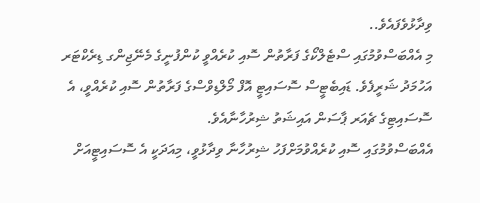ވިދާޅުވެފައެވެ..
މި އެއްބަސްވުމުގައި ސްޓެލްކޯގެ ފަރާތުން ސޮއި ކުރެއްވީ ކުންފުނީގެ މެނޭޖިންގ ޑިރެކްޓަރ އަހުމަދު ޝަރީފެވެ. ޑައިބެޓީސް ސޮސައިޓީ އޮފް މޯލްޑިވްސްގެ ފަރާތުން ސޮއި ކުރެއްވީ، އެ ސޮސައިޓިގެ ޗެއަރ ޕާސަން އައިޝަތު ޝިރުހާނާއެވެ.
އެއްބަސްވުމުގައި ސޮއި ކުރެއްވުމަށްފަހު ޝިރުހާނާ ވިދާޅުވީ، މިއަދަކީ އެ ސޮސައިޓީއަށް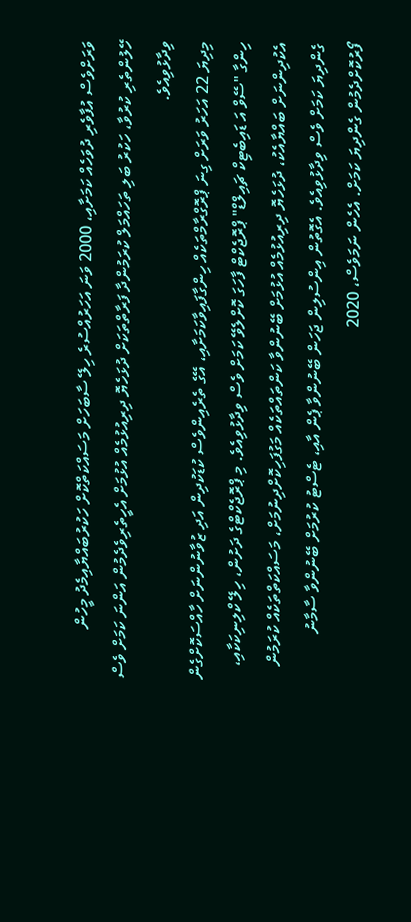ވަރަށްވެސް އުފާވެރި ދުވަހެއް ކަމަށާއި، 2000 ވަނަ އަހަރުއްސުރެ ހިލޭ ސާބަހަށް މަސައްކަތްކޮށް ހަކުރުބައްޔާއިމެދު މީހުން ހޭލުންތެރި ކުރުވާ، ހަކުރު ބަލި ތަހައްމަލް ކުރަމުންދާ ފަރާތްތަކަށް ދުޅަހެޔޮ ދިރިއުޅުމެއް އުޅުމަށް އެހީތެރިވެދެމުން އަންނަ ކަމަށް ވެސް ވިދާޅުވިއެވެ.
މިދިޔަ 22 އަހަރު ވަރަށް ގިނަ ޕްރޮގްރާމްތަކެއް ހިންގާފައިވާކަމަށާއި، އޭގެ ތެރެއިންވެސް ކުޑަކުދިން އަދި ޒުވާނުންނަށް ހާއްސަކޮށްގެން ހިންގާ "ސޭވް އަ ޑައިބެޓިކް ޗައިލްޑް" ޕްރޮޖެކްޓް ފާހަގަ ކޮށްލެވޭ ކަމަށް ވެސް ވިދާޅުވިއެވެ. މި ޕްރޮޖެކްޓްގެ ދަށުން، ހިލޭ ކްލިނިކަކާއި، އެކުދިންނަށް ބައްޔާއެކު، ދުޅަހެޔޮ ދިރިއުޅުމެއް އުޅުމަށް ބޭނުންވާ ކަންތައްތަކެއް މަގުފަހިކޮށްދިނުމަށް، މަސައްކަތްތަކެއް ކުރަމުން ގެންދިޔަ ކަމަށް ވެސް ވިދާޅުވިއެވެ. އެގޮތުން އިންސުލިން ޖަހަން ބޭނުންވާ ޕެން އާއި، ޓެސްޓު ކުރުމަށް ބޭނުންވާ ސާމާނު ފޯރުކޮށްދެމުން ގެންދިޔަ ކަމަށް. އެހެން ނަމަވެސް، 2020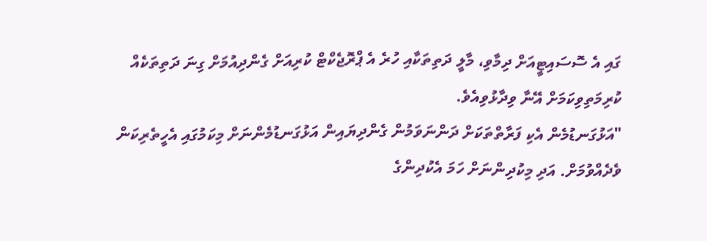ގައި އެ ސޮސައިޓީއަށް ދިމާވި، މާލީ ދަތިތަކާއި ހުރެ އެ ޕްރޮޖެކްޓް ކުރިއަށް ގެންދިއުމަށް ގިނަ ދަތިތަކެއް ކުރިމަތިވިކަމަށް އޭނާ ވިދާޅުވިއެވެ.
"އަޅުގަނޑުމެން އެކި ފަރާތްތަކަށް ދަންނަވަމުން ގެންދިޔައިން އަޅުގަނޑުމެންނަށް މިކަމުގައި އެހީތެރިކަން ވެދެއްވުމަށް. އަދި މިކުދިންނަށް ހަމަ އެކުދިންގެ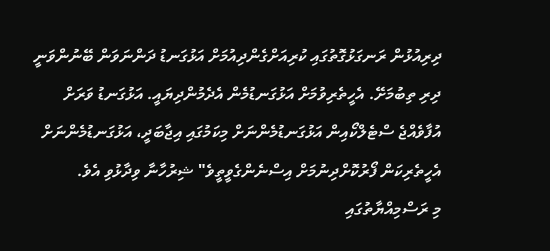ދިރިއުޅުން ރަނގަޅުގޮތުގައި ކުރިއަށްގެންދިއުމަށް އަޅުގަނޑު ދަންނަވަން ބޭނުންވަނީ ދިރި ތިބުމަށޭ. އެހީތެރިވުމަށް އަޅުގަނޑުމެން އެދެމުންދިޔައީ. އަޅުގަނޑު ވަރަށް އުފާވެއްޖެ ސްޓެލްކޯއިން އަޅުގަނޑުމެންނަށް މިކަމުގައި އިޖާބަދީ، އަޅުގަނޑުމެންނަށް އެހީތެރިކަން ފޯރުކޮށްދިނުމަށް އިސްނެންގެވީތީވެ" ޝިރުހާނާ ވިދާޅުވި އެވެ.
މި ރަސްމިއްޔާތުގައި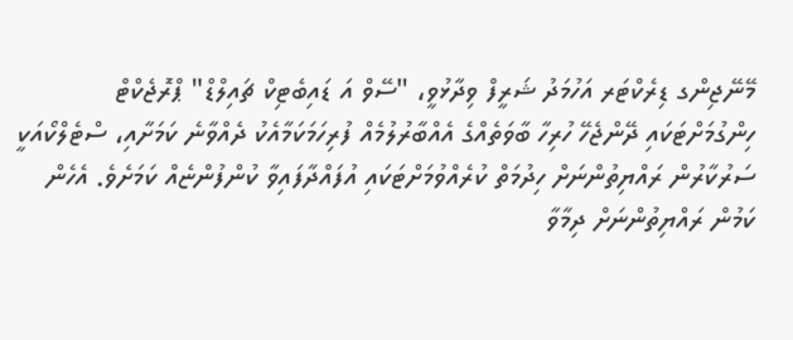މޭނޭޖިންގ ޑިރެކްޓަރ އަހުމަދު ޝަރީފް ވިދާޅުވީ، "ސޭވް އަ ޑައިބެޓިކް ޗައިލްޑް" ޕްރޮޖެކްޓް ހިންގުމަށްޓަކައި ދޭންޖެހޭ ހުރިހާ ބާވަތެއްގެ އެއްބާރުލުމެއް ފުރިހަމަކަމާއެކު ދެއްވާނެ ކަމަށާއި، ސްޓެލްކޯއަކީ ސަރުކާރުން ރައްޔިތުންނަށް ހިދުމަތް ކުރެއްވުމަށްޓަކައި އުފައްދާފައިވާ ކުންފުންޏެއް ކަމަށެވެ. އެހެން ކަމުން ރައްޔިތުންނަށް ދިމާވާ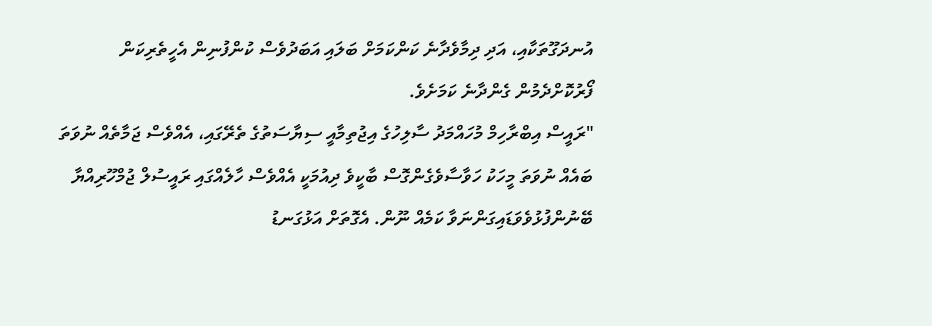އުނދަގޫތަކާއި، އަދި ދިމާވެދާނެ ކަންކަމަށް ބަލައި އަބަދުވެސް ކުންފުނިން އެހީތެރިކަން ފޯރުކޮށްދެމުން ގެންދާނެ ކަމަށެވެ.
"ރައީސް އިބްރާހިމް މުހައްމަދު ސާލިހުގެ އިޖުތިމާއީ ސިޔާސަތުގެ ތެރޭގައި، އެއްވެސް ޖަމާތެއް ނުވަތަ ބައެއް ނުވަތަ މީހަކު ހަވާސާވެގެންގޮސް ބާކީވެ ދިއުމަކީ އެއްވެސް ހާލެއްގައި ރައީސުލް ޖުމްހޫރިއްޔާ ބޭނުންފުޅުވެވަޑައިގަންނަވާ ކަމެއް ނޫން. އެގޮތަށް އަޅުގަނޑު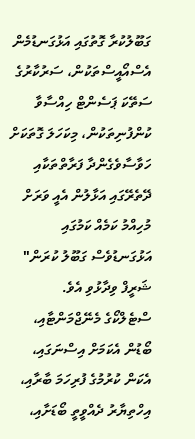ގަބޫލުކުރާ ގޮތުގައި އަޅުގަނޑުމެން އެސްއޯއީސްތަކުން، ސަރުކާރުގެ ސަތޭކަ ޕަސެންޓް ހިއްސާވާ ކުންފުނިތަކުން، މިކަހަލަ ގޮތަކަށް ހަވާސާވެގެންދާ ފަރާތްތަކާއި ދޭތެރޭގައި އަޅާލުން އެއީ ވަރަށް މުހިއްމު ކަމެއް ކަމުގައި އަޅުގަނޑުވެސް ގަބޫލު ކުރަން" ޝަރީފް ވިދާޅުވި އެވެ.
ސްޓެލްކޯގެ މެނޭޖްމަންޓާއި، ބޯޑުން އެކަމަށް އިސްނަގައި، އެކަން ކުރުމުގެ ފުރިހަމަ ބާރާއި، އިހްތިޔާރު ދެއްވީތީ ބޯޑަށާއި،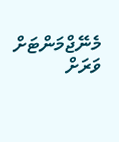މެނޭޖްމަންޓަށް ވަރަށް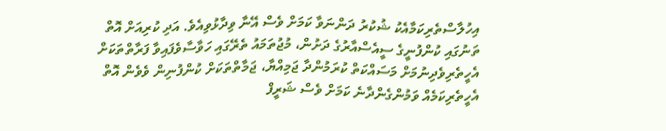އިހުލާސްތެރިކަމާއެކު ޝުކުރު ދަންނަވާ ކަމަށް ވެސް އޭނާ ވިދާޅުވިއެވެ. އަދި ކުރިއަށް އޮތް ތަނުގައި ކުންފުނީގެ ސީއެސްއާރުގެ ދަށުން، މުޖުތަމައު ތެރޭގައި ހަވާސާވެފައިވާ ފަރާތްތަކަށް އެހީތެރިވެދިނުމަށް މަސައްކަތް ކުރަމުންދާ ޖަމިއްޔާ، ޖަމާތްތަކަށް ކުންފުނިން ވެވެން އޮތް އެހީތެރިކަމެއް ވަމުންގެންދާނެ ކަމަށް ވެސް ޝަރީފް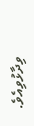ވިދާޅުވިއެވެ.